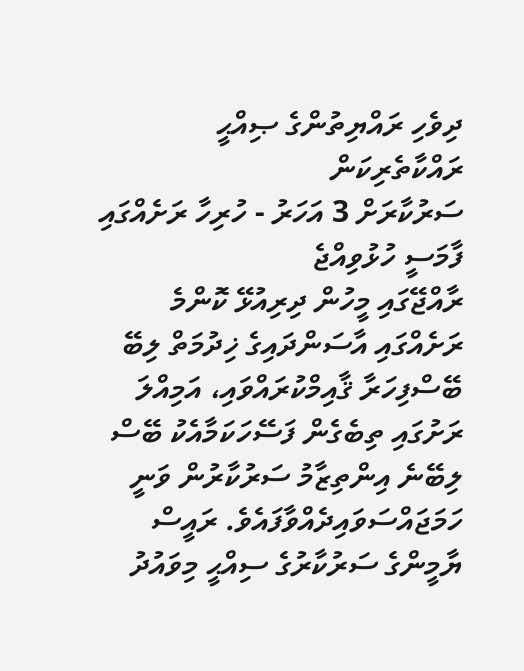ދިވެހި ރައްޔިތުންގެ ޞިއްޙީ ރައްކާތެރިކަން
ސަރުކާރަށް 3 އަހަރު - ހުރިހާ ރަށެއްގައި ފާމަސީ ހުޅުވިއްޖެ
ރާއްޖޭގައި މީހުން ދިރިއުޅޭ ކޮންމެ ރަށެއްގައި އާސަންދައިގެ ޚިދުމަތް ލިބޭ ބޭސްފިހަރާ ޤާއިމްކުރައްވައި، އަމިއްލަ ރަށުގައި ތިބެގެން ފަސޭހަކަމާއެކު ބޭސް ލިބޭނެ އިންތިޒާމު ސަރުކާރުން ވަނީ ހަމަޖައްސަވައިދެއްވާފައެވެ. ރައީސް ޔާމީންގެ ސަރުކާރުގެ ސިއްޙީ މިވައުދު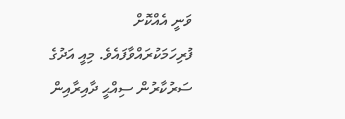ވަނީ އެއްކޮށް ފުރިހަމަކުރައްވާފައެވެ. މިއީ އަދުގެ ސަރުކާރުން ސިއްޙީ ދާއިރާއިން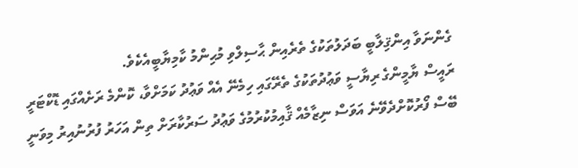ގެންނަވާ އިންޤިލާބީ ބަދަލުތަކުގެ ތެރެއިން ޙާސިލްވި މުޙިންމު ކާމިޔާބީއެކެވެ.
ރައީސް ޔާމީންގެ ރިޔާސީ ވަޢުދުތަކުގެ ތެރޭގައި ހިމެނޭ އެއް ވަޢުދު ކަމަށްވާ، ކޮންމެ ރަށެއްގައި ޑޮކްޓަރީ ބޭސް ފޯރުކޮށްދެވޭނެ އަވަސް ނިޒާމެއް ޤާއިމުކުރުމުގެ ވަޢުދު ސަރުކާރަށް ތިން އަހަރު ފުރުނުއިރު މިވަނީ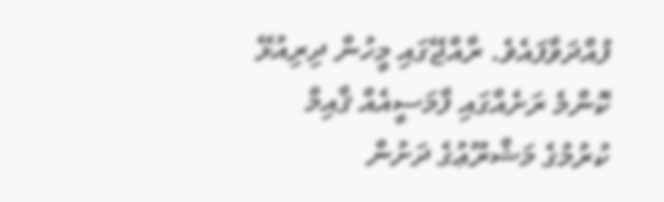ފުއްދަވާފައެވެ. ރާއްޖޭގައި މީހުން ދިރިއުޅޭ ކޮންމެ ރަށެއްގައި ފާމަސީއެއް ޤާއިމް ކުރުމުގެ މަޝްރޫޢުގެ ދަށުން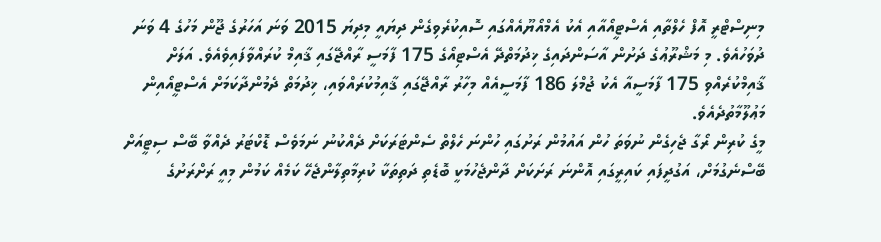މިނިސްޓްރީ އޮފް ހެލްތާއި އެސްޓީއޯއާއި އެކު އެމްއޯޔޫއެއްގައި ސޮއިކުރެވިގެން ދިޔައީ މިދިޔަ 2015 ވަނަ އަހަރުގެ ޖޫން މަހުގެ 4 ވަނަ ދުވަހުއެވެ. މި މަޝްރޫޢުގެ ދަށުން އާސަންދައިގެ ޚިދުމަތްދޭ އެސްޓިއޯގެ 175 ފާމަސީ ރާއްޖޭގައި ޤާއިމް ކުރައްވާފައިވެއެވެ. އަލަށް ޤާއިމްކުރެއްވި 175 ފާމަސީއާ އެކު ޖުމްލަ 186 ފާމަސީއެއް މިހާރު ރާއްޖޭގައި ޤާއިމުކުރައްވައި، ޚިދުމަތް ދެމުންދާކަމަށް އެސްޓީއޯއިން މަޢުލޫމާތުދެއެވެ.
މީގެ ކުރިން ރޯގާ ޖެހިގެން ނުވަތަ ހުން އައުމުން ރަށުގައި ހުންނަ ހެލްތް ސެންޓަރަކަށް ދެއްކުނު ނަމަވެސް ޑޮކްޓަރު ދެއްވާ ބޭސް ސިޓީއަށް ބޭސްނެގުމަށް، އަގުދީފައި ކައިރީގައި އޮންނަ ރަށަކަށް ދާންޖެހުމަކީ ބޮޑެތި ދަތިތަކާ ކުރިމާތިލާންޖެހޭ ކަމެއް ކަމުން މިއީ ރަށްރަށުގެ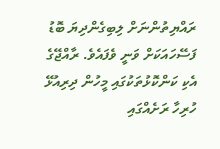ރައްޔިތުންނަށް ލިބިގެންދިޔަ ބޮޑު ފަސޭހައަކަށް ވަނީ ވެފައެވެ. ރާއްޖޭގެ އެކި ކަންކޮޅުތަކުގައި މީހުން ދިރިއުޅޭ ހުރިހާ ރަށެއްގައި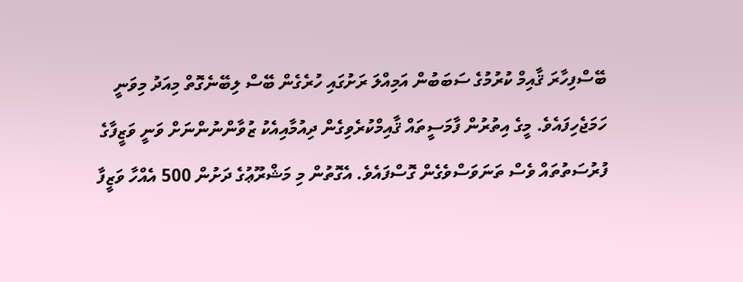ބޭސްފިހާރަ ޤާއިމް ކުރުމުގެ ސަބަބުން އަމިއްލަ ރަށުގައި ހުރެގެން ބޭސް ލިބޭނެގޮތް މިއަދު މިވަނީ ހަމަޖެހިފައެވެ. މީގެ އިތުރުން ފާމަސީތައް ޤާއިމްކުރެވިގެން ދިއުމާއިއެކު ޒުވާންނުންނަށް ވަނީ ވަޒީފާގެ ފުރުސަތުތައް ވެސް ތަނަވަސްވެގެން ގޮސްފައެވެ. އެގޮތުން މި މަޝްރޫޢުގެ ދަށުން 500 އެއްހާ ވަޒީފާ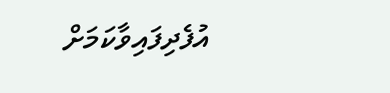އުފެދިފައިވާކަމަށް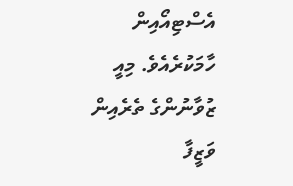އެސްޓިއޯއިން ހާމަކުރެއެވެ. މިއީ ޒުވާނުންގެ ތެރެއިން ވަޒީފާ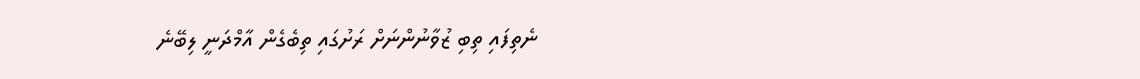ނެތިފައި ތިބި ޒުވާނުންނަށް ރަށުގައި ތިބެގެން އާމްދަނީ ލިބޭނެ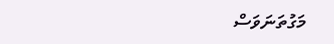މަގުތަނަވަސް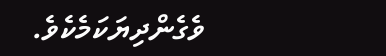ވެގެންދިޔަކަމެކެވެ.